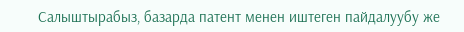Салыштырабыз, базарда патент менен иштеген пайдалуубу же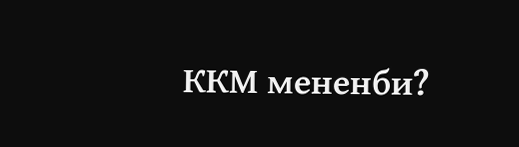ККМ мененби?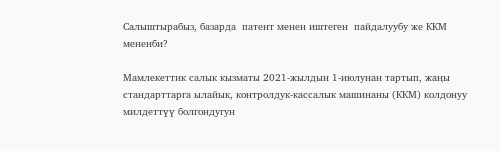Салыштырабыз, базарда  патент менен иштеген  пайдалуубу же ККМ мененби?

Мамлекеттик салык кызматы 2021-жылдын 1-июлунан тартып, жаңы стандарттарга ылайык, контролдук-кассалык машинаны (ККМ) колдонуу милдеттүү болгондугун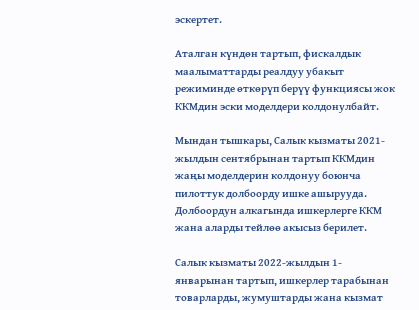эскертет.

Аталган күндөн тартып, фискалдык маалыматтарды реалдуу убакыт режиминде өткөрүп берүү функциясы жок ККМдин эски моделдери колдонулбайт.

Мындан тышкары, Салык кызматы 2021-жылдын сентябрынан тартып ККМдин жаңы моделдерин колдонуу боюнча пилоттук долбоорду ишке ашырууда. Долбоордун алкагында ишкерлерге ККМ жана аларды тейлөө акысыз берилет.

Салык кызматы 2022-жылдын 1-январынан тартып, ишкерлер тарабынан товарларды, жумуштарды жана кызмат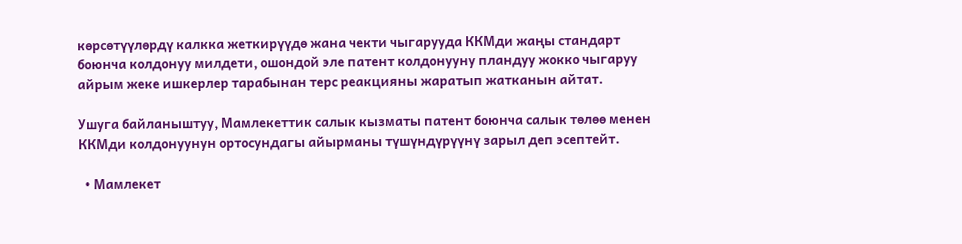көрсөтүүлөрдү калкка жеткирүүдө жана чекти чыгарууда ККМди жаңы стандарт боюнча колдонуу милдети, ошондой эле патент колдонууну пландуу жокко чыгаруу айрым жеке ишкерлер тарабынан терс реакцияны жаратып жатканын айтат.

Ушуга байланыштуу, Мамлекеттик салык кызматы патент боюнча салык төлөө менен ККМди колдонуунун ортосундагы айырманы түшүндүрүүнү зарыл деп эсептейт.

  • Мамлекет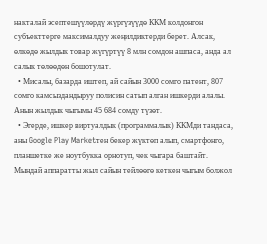накталай эсептешүүлөрдү жүргүзүүдө ККМ колдонгон субъекттерге максималдуу жеңилдиктерди берет. Алсак, өлкөдө жылдык товар жүгүртүү 8 млн сомдон ашпаса, анда ал салык төлөөдөн бошотулат.
  • Мисалы, базарда иштеп, ай сайын 3000 сомго патент, 807 сомго камсыздандыруу полисин сатып алган ишкерди алалы. Анын жылдык чыгымы 45 684 сомду түзөт.
  • Эгерде, ишкер виртуалдык (программалык) ККМди тандаса, аны Google Play Marketтен бекер жүктөп алып, смартфонго, планшетке же ноутбукка орнотуп, чек чыгара баштайт. Мындай аппаратты жыл сайын тейлөөгө кеткен чыгым болжол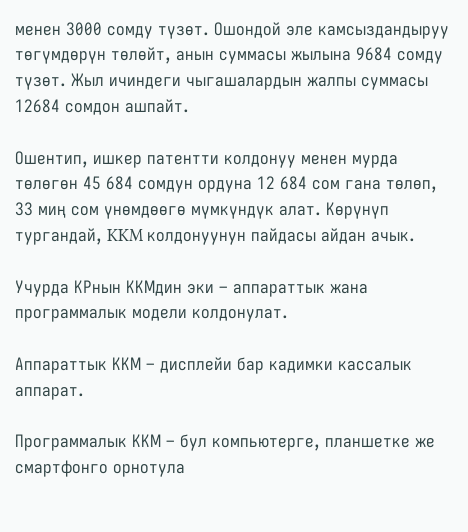менен 3000 сомду түзөт. Ошондой эле камсыздандыруу төгүмдөрүн төлөйт, анын суммасы жылына 9684 сомду түзөт. Жыл ичиндеги чыгашалардын жалпы суммасы 12684 сомдон ашпайт.

Ошентип, ишкер патентти колдонуу менен мурда төлөгөн 45 684 сомдун ордуна 12 684 сом гана төлөп, 33 миң сом үнөмдөөгө мүмкүндүк алат. Көрүнүп тургандай, KKM колдонуунун пайдасы айдан ачык.

Учурда КРнын ККМдин эки – аппараттык жана программалык модели колдонулат.

Аппараттык ККМ – дисплейи бар кадимки кассалык аппарат.

Программалык ККМ – бул компьютерге, планшетке же смартфонго орнотула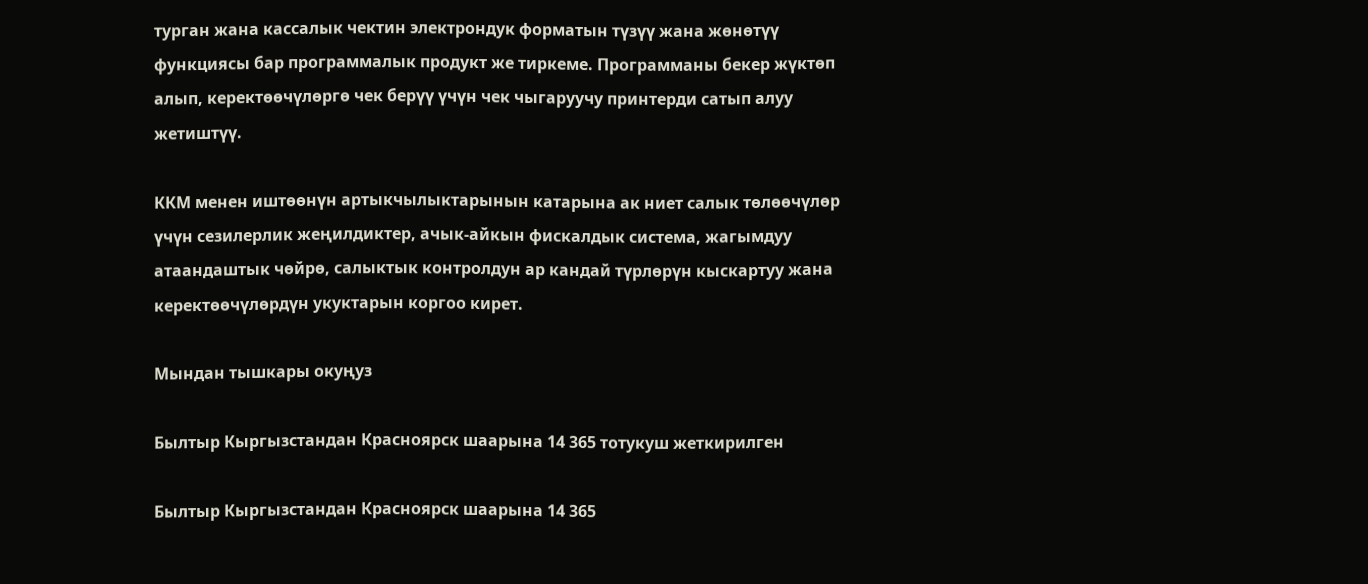турган жана кассалык чектин электрондук форматын түзүү жана жөнөтүү функциясы бар программалык продукт же тиркеме. Программаны бекер жүктөп алып, керектөөчүлөргө чек берүү үчүн чек чыгаруучу принтерди сатып алуу жетиштүү.

ККМ менен иштөөнүн артыкчылыктарынын катарына ак ниет салык төлөөчүлөр үчүн сезилерлик жеңилдиктер, ачык-айкын фискалдык система, жагымдуу атаандаштык чөйрө, салыктык контролдун ар кандай түрлөрүн кыскартуу жана керектөөчүлөрдүн укуктарын коргоо кирет.

Мындан тышкары окуңуз

Былтыр Кыргызстандан Красноярск шаарына 14 365 тотукуш жеткирилген

Былтыр Кыргызстандан Красноярск шаарына 14 365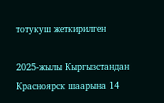тотукуш жеткирилген

2025-жылы Кыргызстандан Красноярск шаарына 14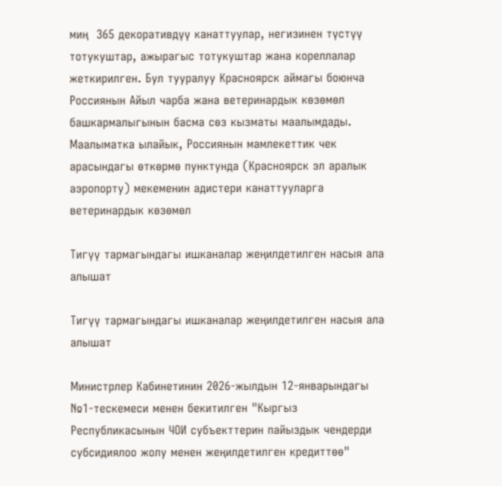миң  365 декоративдүү канаттуулар, негизинен түстүү тотукуштар, ажырагыс тотукуштар жана кореллалар жеткирилген. Бул тууралуу Красноярск аймагы боюнча Россиянын Айыл чарба жана ветеринардык көзөмөл башкармалыгынын басма сөз кызматы маалымдады. Маалыматка ылайык, Россиянын мамлекеттик чек арасындагы өткөрмө пунктунда (Красноярск эл аралык аэропорту) мекеменин адистери канаттууларга ветеринардык көзөмөл

Тигүү тармагындагы ишканалар жеңилдетилген насыя ала алышат

Тигүү тармагындагы ишканалар жеңилдетилген насыя ала алышат

Министрлер Кабинетинин 2026-жылдын 12-январындагы №1-тескемеси менен бекитилген "Кыргыз Республикасынын ЧОИ субъекттерин пайыздык чендерди субсидиялоо жолу менен жеңилдетилген кредиттөө"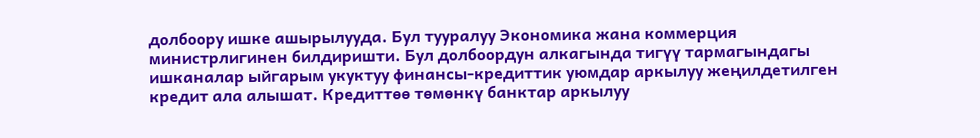долбоору ишке ашырылууда. Бул тууралуу Экономика жана коммерция министрлигинен билдиришти. Бул долбоордун алкагында тигүү тармагындагы ишканалар ыйгарым укуктуу финансы-кредиттик уюмдар аркылуу жеңилдетилген кредит ала алышат. Кредиттөө төмөнкү банктар аркылуу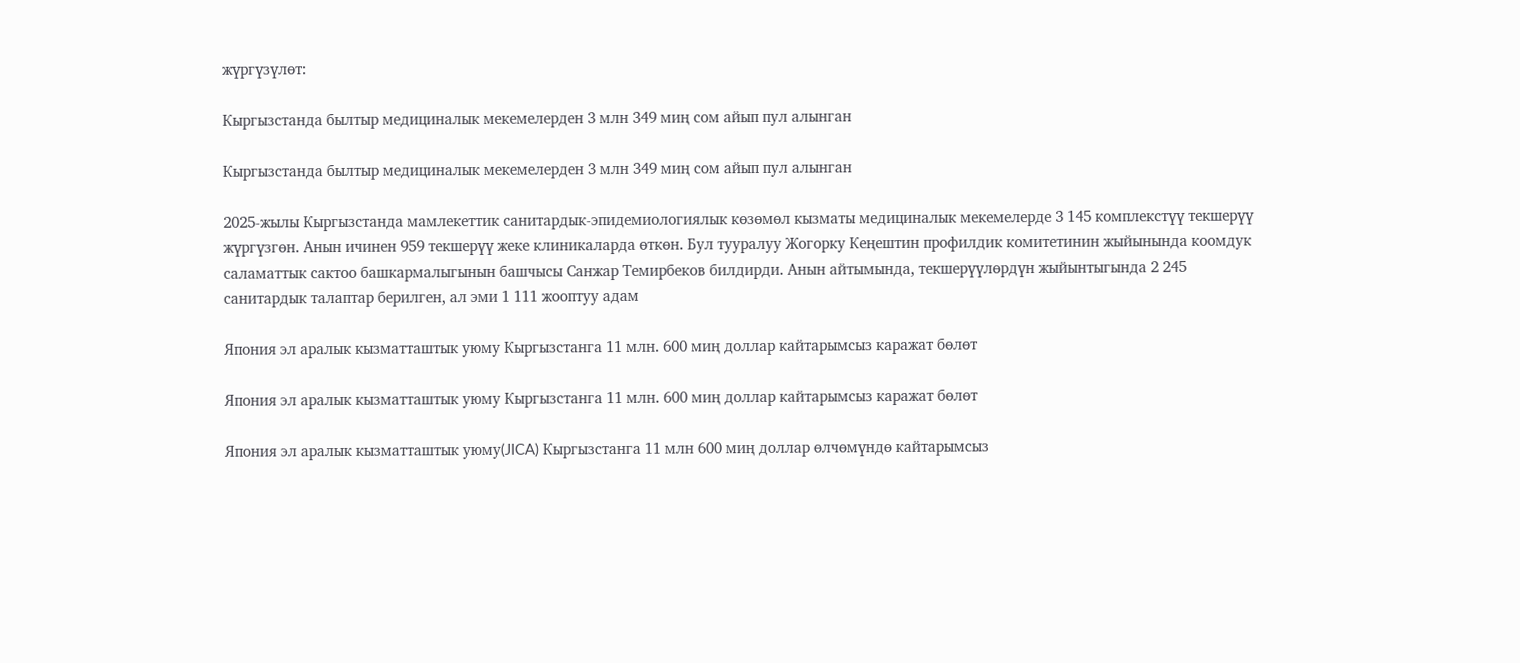жүргүзүлөт:

Кыргызстанда былтыр медициналык мекемелерден 3 млн 349 миң сом айып пул алынган

Кыргызстанда былтыр медициналык мекемелерден 3 млн 349 миң сом айып пул алынган

2025-жылы Кыргызстанда мамлекеттик санитардык-эпидемиологиялык көзөмөл кызматы медициналык мекемелерде 3 145 комплекстүү текшерүү жүргүзгөн. Анын ичинен 959 текшерүү жеке клиникаларда өткөн. Бул тууралуу Жогорку Кеңештин профилдик комитетинин жыйынында коомдук саламаттык сактоо башкармалыгынын башчысы Санжар Темирбеков билдирди. Анын айтымында, текшерүүлөрдүн жыйынтыгында 2 245 санитардык талаптар берилген, ал эми 1 111 жооптуу адам

Япония эл аралык кызматташтык уюму Кыргызстанга 11 млн. 600 миң доллар кайтарымсыз каражат бөлөт

Япония эл аралык кызматташтык уюму Кыргызстанга 11 млн. 600 миң доллар кайтарымсыз каражат бөлөт

Япония эл аралык кызматташтык уюму(JICA) Кыргызстанга 11 млн 600 миң доллар өлчөмүндө кайтарымсыз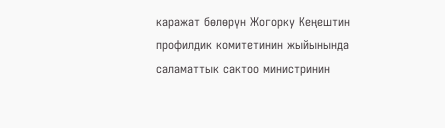каражат бөлөрүн Жогорку Кеңештин профилдик комитетинин жыйынында саламаттык сактоо министринин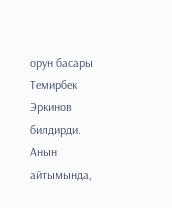орун басары Темирбек Эркинов билдирди. Анын айтымында,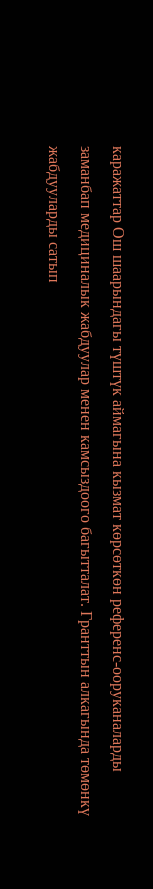каражаттар Ош шаарындагы түштүк аймагына кызмат көрсөткөн референс-ооруканаларды заманбап медициналык жабдуулар менен камсыздоого багытталат. Гранттын алкагында төмөнкү жабдууларды сатып